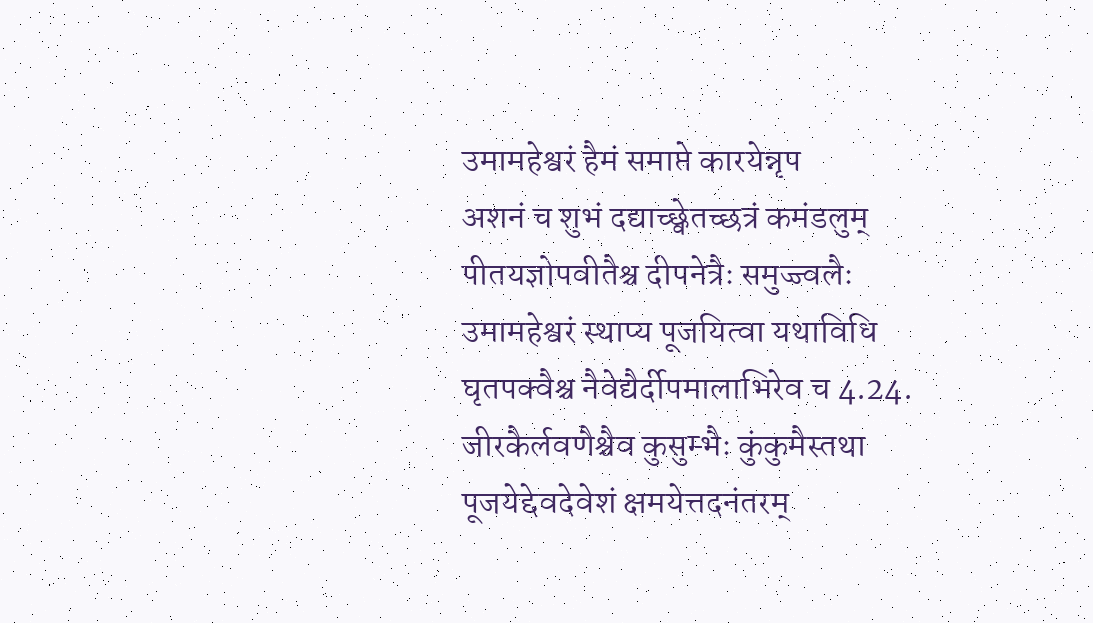उमामहेश्वरं हैमं समाप्ते कारयेन्नृप
अशनं च शुभं दद्याच्छ्वेतच्छत्रं कमंडलुम्
पीतयज्ञोपवीतैश्च दीपनेत्रैः समुज्ज्वलैः
उमामहेश्वरं स्थाप्य पूजयित्वा यथाविधि
घृतपक्वैश्च नैवेद्यैर्दीपमालाभिरेव च 4.24.
जीरकैर्लवणैश्चैव कुसुम्भैः कुंकुमैस्तथा पूजयेद्देवदेवेशं क्षमयेत्तदनंतरम्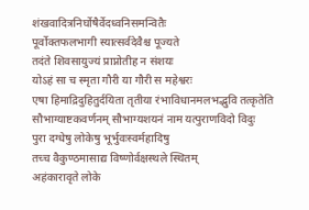शंखवादित्रनिर्घोषैर्वेदध्वनिसमन्वितैः
पूर्वोक्तफलभागी स्यात्सर्वदेवैश्च पूज्यते
तदंते शिवसायुज्यं प्राप्नोतीह न संशयः
योऽहं सा च स्मृता गौरी या गौरी स महेश्वरः
एषा हिमाद्रिदुहितुर्दयिता तृतीया रंभाविधानमलभद्भुवि तत्कृतेति
सौभाग्याष्टकवर्णनम् सौभाग्यशयनं नाम यत्पुराणविदो विदुः
पुरा दग्धेषु लोकेषु भूर्भुवःस्वर्महादिषु
तच्च वैकुण्ठमासाद्य विष्णोर्वक्षस्थले स्थितम्
अहंकारावृते लोके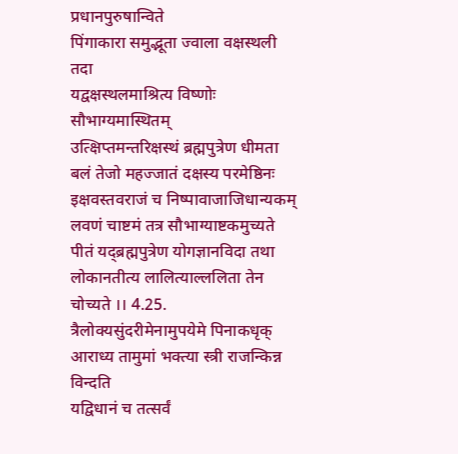प्रधानपुरुषान्विते
पिंगाकारा समुद्भूता ज्वाला वक्षस्थली तदा
यद्वक्षस्थलमाश्रित्य विष्णोः सौभाग्यमास्थितम्
उत्क्षिप्तमन्तरिक्षस्थं ब्रह्मपुत्रेण धीमता
बलं तेजो महज्जातं दक्षस्य परमेष्ठिनः
इक्षवस्तवराजं च निष्पावाजाजिधान्यकम् लवणं चाष्टमं तत्र सौभाग्याष्टकमुच्यते
पीतं यद्ब्रह्मपुत्रेण योगज्ञानविदा तथा लोकानतीत्य लालित्याल्ललिता तेन चोच्यते ।। 4.25.
त्रैलोक्यसुंदरीमेनामुपयेमे पिनाकधृक्
आराध्य तामुमां भक्त्या स्त्री राजन्किन्न विन्दति
यद्विधानं च तत्सर्वं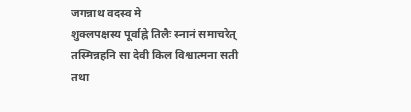जगन्नाथ वदस्व मे
शुक्लपक्षस्य पूर्वाह्ने तिलैः स्नानं समाचरेत्
तस्मिन्नहनि सा देवी किल विश्वात्मना सती
तथा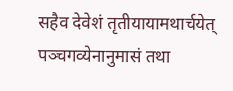सहैव देवेशं तृतीयायामथार्चयेत्
पञ्चगव्येनानुमासं तथा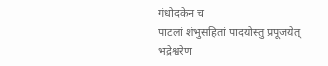गंधोदकेन च
पाटलां शंभुसहितां पादयोस्तु प्रपूजयेत्
भद्रेश्वरेण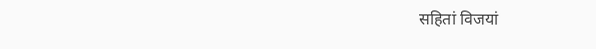सहितां विजयां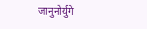जानुनोर्युगे